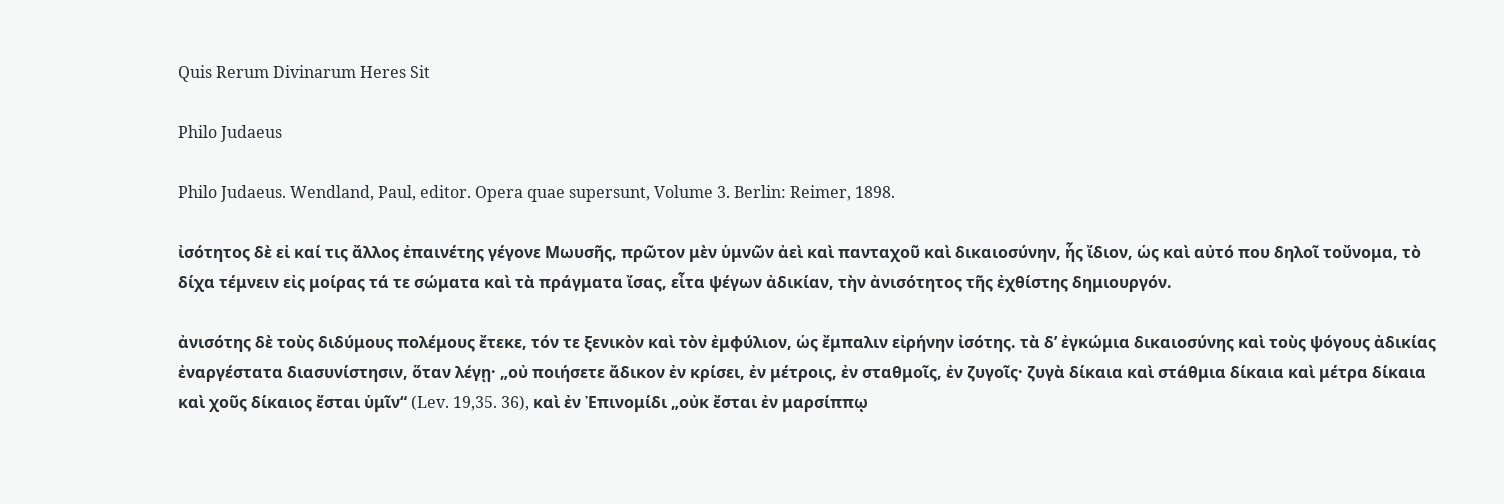Quis Rerum Divinarum Heres Sit

Philo Judaeus

Philo Judaeus. Wendland, Paul, editor. Opera quae supersunt, Volume 3. Berlin: Reimer, 1898.

ἰσότητος δὲ εἰ καί τις ἄλλος ἐπαινέτης γέγονε Μωυσῆς, πρῶτον μὲν ὑμνῶν ἀεὶ καὶ πανταχοῦ καὶ δικαιοσύνην, ἧς ἴδιον, ὡς καὶ αὐτό που δηλοῖ τοὔνομα, τὸ δίχα τέμνειν εἰς μοίρας τά τε σώματα καὶ τὰ πράγματα ἴσας, εἶτα ψέγων ἀδικίαν, τὴν ἀνισότητος τῆς ἐχθίστης δημιουργόν.

ἀνισότης δὲ τοὺς διδύμους πολέμους ἔτεκε, τόν τε ξενικὸν καὶ τὸν ἐμφύλιον, ὡς ἔμπαλιν εἰρήνην ἰσότης. τὰ δ’ ἐγκώμια δικαιοσύνης καὶ τοὺς ψόγους ἀδικίας ἐναργέστατα διασυνίστησιν, ὅταν λέγῃ· „οὐ ποιήσετε ἄδικον ἐν κρίσει, ἐν μέτροις, ἐν σταθμοῖς, ἐν ζυγοῖς· ζυγὰ δίκαια καὶ στάθμια δίκαια καὶ μέτρα δίκαια καὶ χοῦς δίκαιος ἔσται ὑμῖν“ (Lev. 19,35. 36), καὶ ἐν Ἐπινομίδι „οὐκ ἔσται ἐν μαρσίππῳ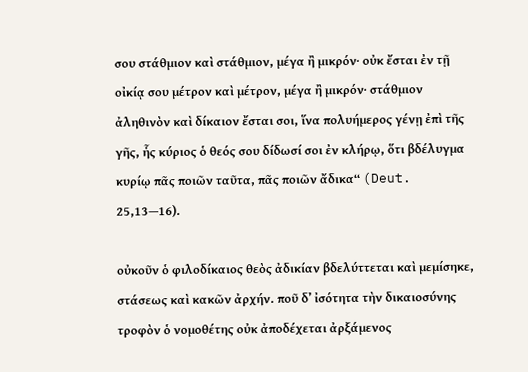σου στάθμιον καὶ στάθμιον, μέγα ἢ μικρόν· οὐκ ἔσται ἐν τῇ οἰκίᾳ σου μέτρον καὶ μέτρον, μέγα ἢ μικρόν· στάθμιον ἀληθινὸν καὶ δίκαιον ἔσται σοι, ἵνα πολυήμερος γένῃ ἐπὶ τῆς γῆς, ἧς κύριος ὁ θεός σου δίδωσί σοι ἐν κλήρῳ, ὅτι βδέλυγμα κυρίῳ πᾶς ποιῶν ταῦτα, πᾶς ποιῶν ἄδικα“ (Deut. 25,13—16).

οὐκοῦν ὁ φιλοδίκαιος θεὸς ἀδικίαν βδελύττεται καὶ μεμίσηκε, στάσεως καὶ κακῶν ἀρχήν. ποῦ δ’ ἰσότητα τὴν δικαιοσύνης τροφὸν ὁ νομοθέτης οὐκ ἀποδέχεται ἀρξάμενος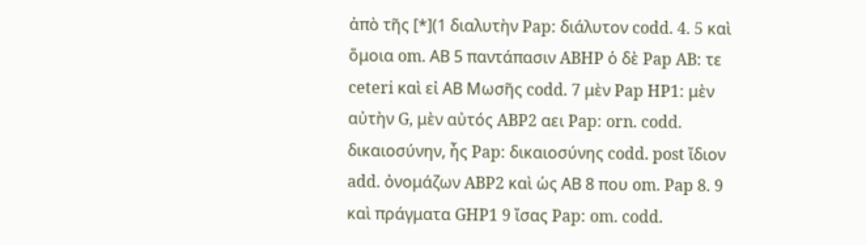ἀπὸ τῆς [*](1 διαλυτὴν Pap: διάλυτον codd. 4. 5 καὶ ὅμοια om. ΑΒ 5 παντάπασιν ABHP ὁ δὲ Pap AB: τε ceteri καὶ εἰ ΑΒ Μωσῆς codd. 7 μὲν Pap HP1: μὲν αὐτὴν G, μὲν αὐτός ABP2 αει Pap: orn. codd. δικαιοσύνην, ἦς Pap: δικαιοσύνης codd. post ἴδιον add. ὀνομάζων ABP2 καὶ ὡς ΑΒ 8 που om. Pap 8. 9 καὶ πράγματα GHP1 9 ἴσας Pap: om. codd.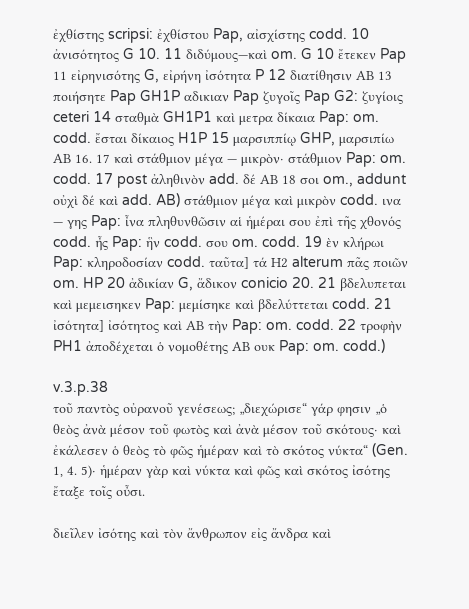ἐχθίστης scripsi: ἐχθίστου Pap, αἰσχίστης codd. 10 ἀνισότητος G 10. 11 διδύμους—καὶ om. G 10 ἔτεκεν Pap 11 εἰρηνισότης G, εἰρήνη ἰσότητα P 12 διατίθησιν ΑΒ 13 ποιήσητε Pap GH1P αδικιαν Pap ζυγοῖς Pap G2: ζυγίοις ceteri 14 σταθμὰ GH1P1 καὶ μετρα δίκαια Pap: om. codd. ἔσται δίκαιος H1P 15 μαρσιππίῳ GHP, μαρσιπίω ΑΒ 16. 17 καὶ στάθμιον μέγα — μικρὸν· στάθμιον Pap: om. codd. 17 post ἀληθινὸν add. δέ ΑΒ 18 σοι om., addunt οὐχὶ δέ καὶ add. AB) στάθμιον μέγα καὶ μικρὸν codd. ινα — γης Pap: ἶνα πληθυνθῶσιν αἱ ἡμέραι σου ἐπὶ τῆς χθονός codd. ἦς Pap: ἣν codd. σου om. codd. 19 ὲν κλήρωι Pap: κληροδοσίαν codd. ταῦτα] τά Η2 alterum πᾶς ποιῶν om. HP 20 ἀδικίαν G, ἄδικον conicio 20. 21 βδελυπεται καὶ μεμεισηκεν Pap: μεμίσηκε καὶ βδελύττεται codd. 21 ἰσότητα] ἰσότητος καὶ ΑΒ τὴν Pap: om. codd. 22 τροφὴν PH1 ἀποδέχεται ὁ νομοθέτης ΑΒ ουκ Pap: om. codd.)

v.3.p.38
τοῦ παντὸς οὐρανοῦ γενέσεως; „διεχώρισε“ γάρ φησιν „ὁ θεὸς ἀνὰ μέσον τοῦ φωτὸς καὶ ἀνὰ μέσον τοῦ σκότους· καὶ ἐκάλεσεν ὁ θεὸς τὸ φῶς ἡμέραν καὶ τὸ σκότος νύκτα“ (Gen. 1, 4. 5)· ἡμέραν γὰρ καὶ νύκτα καὶ φῶς καὶ σκότος ἰσότης ἔταξε τοῖς οὖσι.

διεῖλεν ἰσότης καὶ τὸν ἄνθρωπον εἰς ἄνδρα καὶ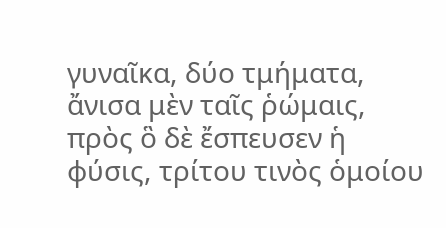γυναῖκα, δύο τμήματα, ἄνισα μὲν ταῖς ῥώμαις, πρὸς ὃ δὲ ἔσπευσεν ἡ φύσις, τρίτου τινὸς ὁμοίου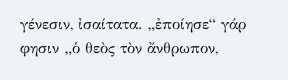γένεσιν, ἰσαίτατα. „ἐποίησε“ γάρ φησιν „ὁ θεὸς τὸν ἄνθρωπον,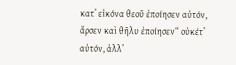κατ’ εἰκόνα θεοῦ ἐποίησεν αὐτόν, ἄρσεν καὶ θῆλυ ἐποίησεν“ οὐκέτ’ αὐτόν, ἀλλ’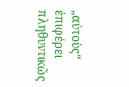„αὐτοὺς“ ἐπιφέρει πληθυντικῶς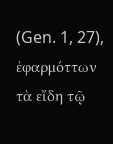(Gen. 1, 27), ἐφαρμόττων τὰ εἴδη τῷ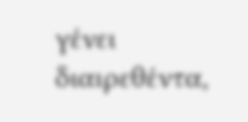γένει διαιρεθέντα,